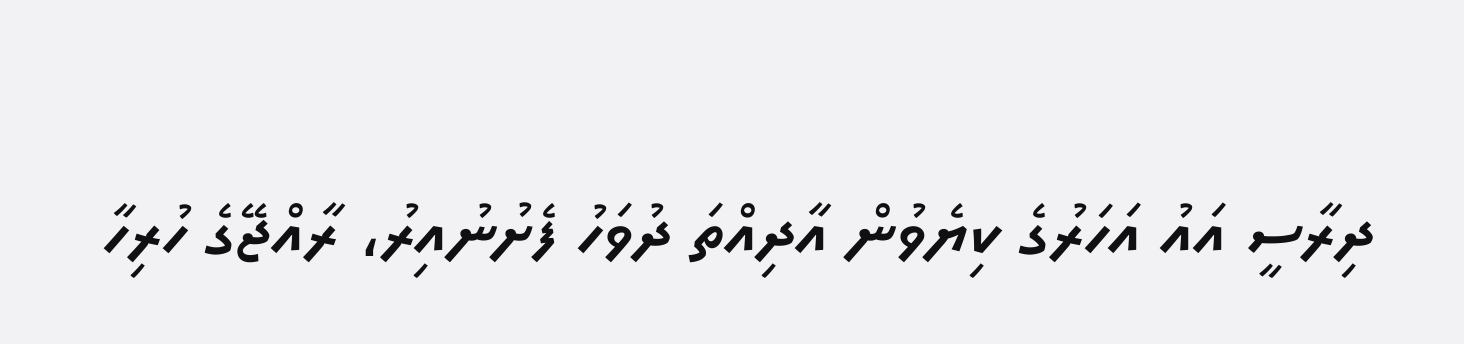ދިރާސީ އައު އަހަރުގެ ކިޔެވުން އާދިއްތަ ދުވަހު ފެށުނުއިރު، ރާއްޖޭގެ ހުރިހާ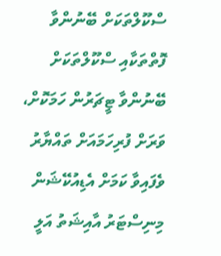ސްކޫލްތަކަށް ބޭނުންވާ ފޮތްތަކާއި ސްކޫލްތަކަށް ބޭނުންވާ ޓީޗަރުން ހަމަކޮށް، ވަރަށް ފުރިހަމައަށް ތައްޔާރު ވެފައިވާ ކަމަށް އެޑިއުކޭޝަން މިނިސްޓަރު އާއިޝަތު އަލީ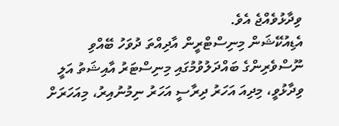ވިދާޅުވެއްޖެ އެވެ.
އެޑިއުކޭޝަން މިނިސްޓްރީން އާދިއްތަ ދުވަހު ބޭއްވި ނޫސްވެރިންގެ ބައްދަލުވުމުގައި މިނިސްޓަރު އާއިޝަތު އަލީ ވިދާޅުވީ، މިދިއަ އަހަރު ދިރާސީ އަހަރު ނިމުނުއިރު، މިއަހަރަށް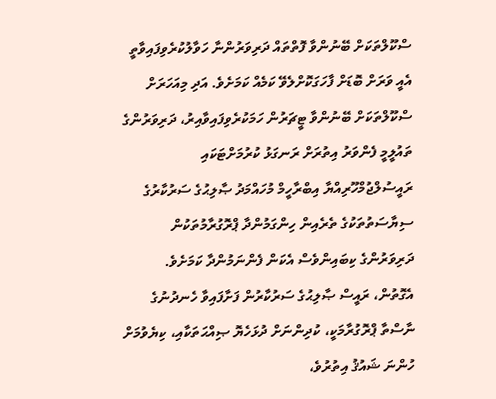ސްކޫލްތަކަށް ބޭނުންވާ ފޮތްތައް ދަރިވަރުންނާ ހަވާލުކުރެވިފައިވާތީ އެއީ ވަރަށް ބޮޑަށް ފާހަގަކޮށްލެވޭ ކަމެއް ކަމަށެވެ. އަދި މިއަހަރަށް ސްކޫލްތަކަށް ބޭނުންވާ ޓީޗަރުން ހަމަކުރެވިފައިވާއިރު، ދަރިވަރުންގެ ތައުލީމީ ފެންވަރު އިތުރަށް ރަނގަޅު ކުރުމަށްޓަކައި ރައީސުލްޖުމްހޫރިއްޔާ އިބްރާހީމް މުހައްމަދު ޞާލިޙުގެ ސަރުކާރުގެ ސިޔާސަތުތަކުގެ ތެރެއިން ހިންގަމުންދާ ޕްރޮގުރާމުތަކުން ދަރިވަރުންގެ ކިބައިންވެސް އެކަން ފެންނަމުންދާ ކަމަށެވެ.
އެގޮތުން، ރައީސް ޞާލިޙުގެ ސަރުކާރުން ފަށާފައިވާ ހެނދުނުގެ ނާސްތާ ޕްރޮގުރާމަކީ، ކުދިންނަށް ދުޅަހެޔޮ ޞިއްޙަތަކާއި، ކިޔެވުމަށް ހުންނަ ޝައުޤު އިތުރުވެ،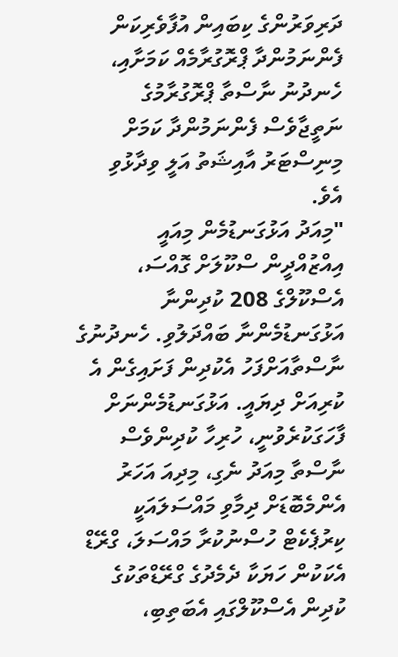ދަރިވަރުންގެ ކިބައިން އުފާވެރިކަން ފެންނަމުންދާ ޕްރޮގުރާމެއް ކަމަށާއި، ހެނދުނު ނާސްތާ ޕްރޮގުރާމުގެ ނަތީޖާވެސް ފެންނަމުންދާ ކަމަށް މިނިސްޓަރު އާއިޝަތު އަލީ ވިދާޅުވި އެވެ.
"މިއަދު އަޅުގަނޑުމެން މިއައީ އިއްޒުއްދީން ސްކޫލަށް ގޮއްސަ، އެސްކޫލްގެ 208 ކުދިންނާ އަޅުގަނޑުމެންނާ ބައްދަލުވި. ހެނދުނުގެ ނާސްތާއަށްފަހު އެކުދިން ފަށައިގެން އެ ކުރިއަށް ދިޔައީ. އަޅުގަނޑުމެންނަށް ފާހަގަކުރެވުނީ، ހުރިހާ ކުދިންވެސް ނާސްތާ މިއަދު ނެގި، މިދިއަ އަހަރު އެންމެބޮޑަށް ދިމާވި މައްސަލައަކީ ކިރުޕެކެޓް ހުސްނުކުރާ މައްސަލަ، ގްރޭޑް އެކަކުން ހަޔަކާ ދެމެދުގެ ގްރޭޑްތަކުގެ ކުދިން އެސްކޫލްގައި އެބަތިބި،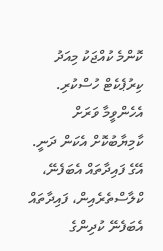ކޮންމެ ކުއްޖަކު މިއަދު ކިރުޕެކެޓް ހުސްކުރި. އެހެންވީމާ ވަރަށް ކާމިޔާބުކޮށް އެކަން ދަނީ. އޭގެ ފައިދާތައް އެބަފެނޭ، ކްލާސްތެރެއިން، ފައިދާތައް އެބަފެނޭ ކުދިންގެ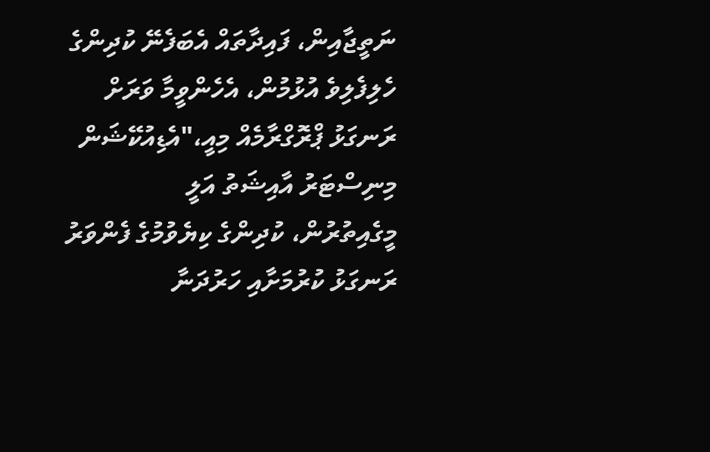ނަތީޖާއިން، ފައިދާތައް އެބަފެނޭ ކުދިންގެ ހެލިފެލިވެ އުޅުމުން، އެހެންވީމާ ވަރަށް ރަނގަޅު ޕްރޮގްރާމެއް މިއީ،"އެޑިއުކޭޝަން މިނިސްޓަރު އާއިޝަތު އަލީ
މީގެއިތުރުން، ކުދިންގެ ކިޔެވުމުގެ ފެންވަރު ރަނގަޅު ކުރުމަށާއި ހަރުދަނާ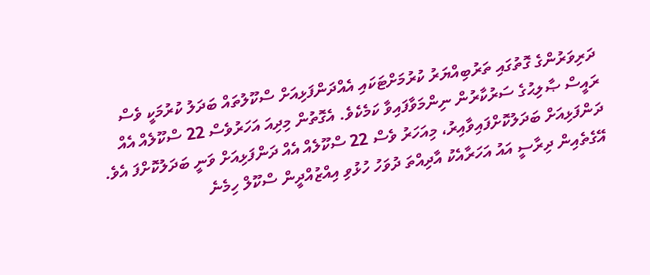ދަރިވަރުންގެ ގޮތުގައި ތަރުބިއްޔަރު ކުރުމަށްޓަކައި އެއްދަންފަޅިއަށް ސްކޫލުތައް ބަދަލު ކުރުމަކީ ވެސް ރައީސް ޞާލިޙުގެ ސަރުކާރުން ނިންމަވާފައިވާ ކަމެކެވެ. އެގޮތުން މިދިއަ އަހަރުވެސް 22 ސްކޫލެއް އެއް ދަންފަޅިއަށް ބަދަލުކޮށްފައިވާއިރު، މިއަހަރު ވެސް 22 ސްކޫލެއް އެއް ދަންފަޅިއަށް ވަނީ ބަދަލުކޮށްފަ އެވެ. އޭގެތެއިން ދިރާސީ އައު އަހަރާއެކު އާދިއްތަ ދުވަހު ހުޅުވި އިއްޒުއްދީން ސްކޫލް ހިމެނެ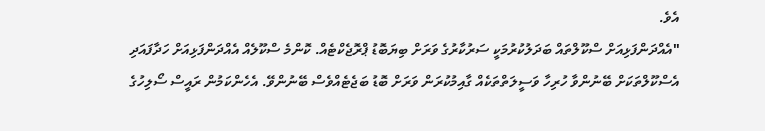އެވެ.
"އެއްދަންފަޅިއަށް ސްކޫލްތައް ބަދަލުކުރުމަކީ ސަރުކާރުގެ ވަރަށް ބިޔަބޮޑު ޕްރޮޖެކްޓެއް. ކޮންމެ ސްކޫލެއް އެއްދަންފަޅިއަށް ހަދާފައަދި އެސްކޫލްތަކަށް ބޭނުންވާ ހުރިހާ ވަސީލަތްތަކެއް ގާއިމުކުރަން ވަރަށް ބޮޑު ބަޖެޓެއްވެސް ބޭނުންވޭ. އެހެންކަމުން ރައީސް ސޯލިހުގެ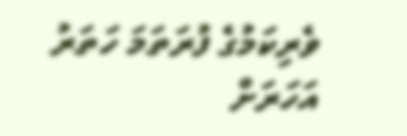ވެރިކަމުގެ ފުރަތަމަ ހަތަރު އަހަރަށް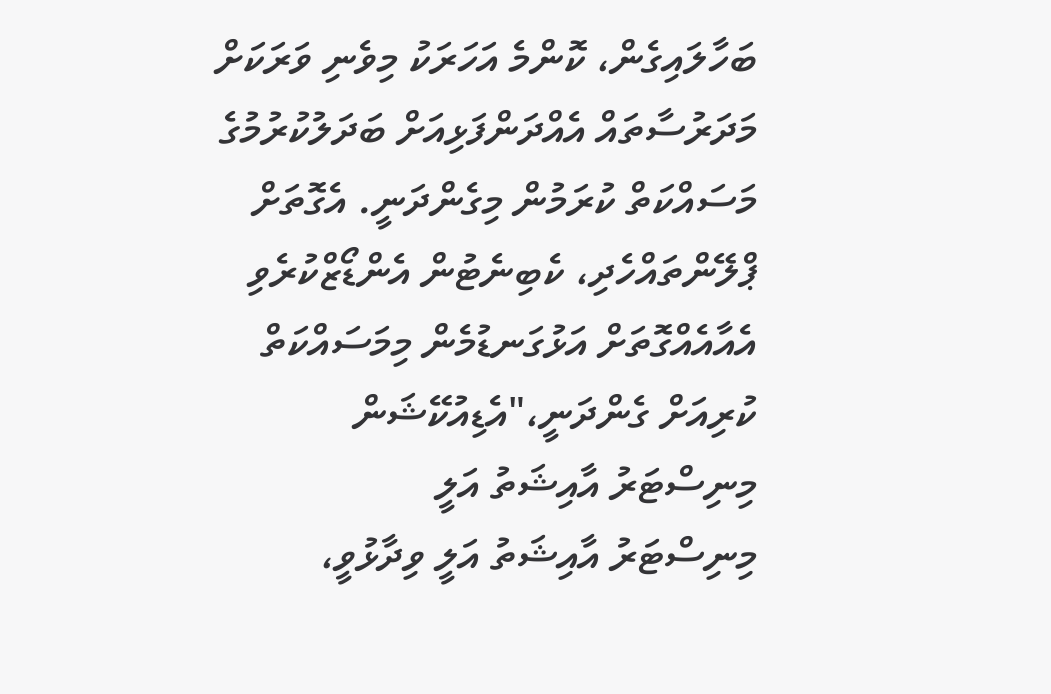ބަހާލައިގެން، ކޮންމެ އަހަރަކު މިވެނި ވަރަކަށް މަދަރުސާތައް އެއްދަންފަޅިއަށް ބަދަލުކުރުމުގެ މަސައްކަތް ކުރަމުން މިގެންދަނީ. އެގޮތަށް ޕްލޭންތައްހެދި، ކެބިނެޓުން އެންޑޯޒްކުރެވި އެއާއެއްގޮތަށް އަޅުގަނޑުމެން މިމަސައްކަތް ކުރިއަށް ގެންދަނީ،"އެޑިއުކޭޝަން މިނިސްޓަރު އާއިޝަތު އަލީ
މިނިސްޓަރު އާއިޝަތު އަލީ ވިދާޅުވީ،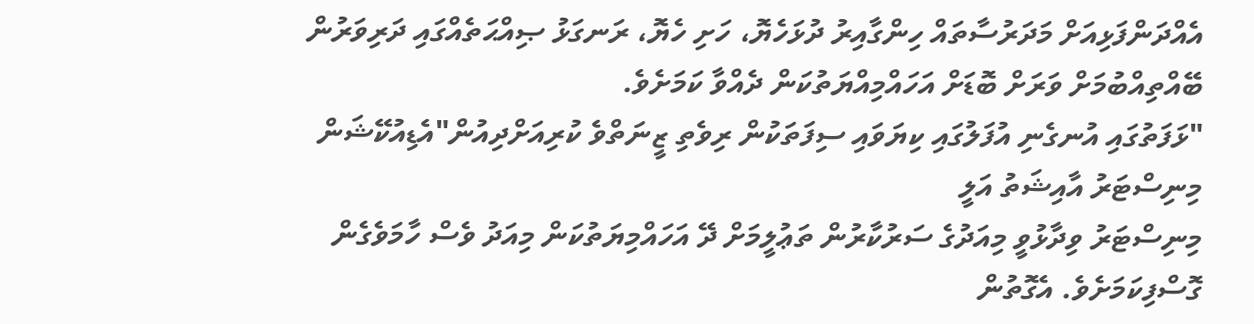އެއްދަންފަޅިއަށް މަދަރުސާތައް ހިންގާއިރު ދުޅަހެޔޮ، ހަށި ހެޔޮ، ރަނގަޅު ޞިއްޙަތެއްގައި ދަރިވަރުން ބޭއްތިއްބުމަށް ވަރަށް ބޮޑަށް އަހައްމިއްޔަތުކަން ދެއްވާ ކަމަށެވެ.
"ޅަފަތުގައި އުނގެނި އުފަލުގައި ކިޔަވައި ސިފަތަކުން ރިވެތި ޒީނަތްވެ ކުރިއަށްދިއުން"އެޑިއުކޭޝަން މިނިސްޓަރު އާއިޝަތު އަލީ
މިނިސްޓަރު ވިދާޅުވީ މިއަދުގެ ސަރުކާރުން ތަޢުލީމަށް ދޭ އަހައްމިޔަތުކަން މިއަދު ވެސް ހާމަވެގެން ގޮސްފިކަމަށެވެ. އެގޮތުން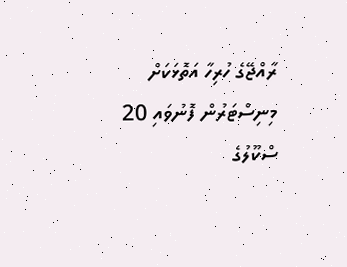ރާއްޖޭގެ ހުރިހާ އަތޮޅަކަށް މިނިސްޓަރުން ފޮނުވައި 20 ސްކޫލުގެ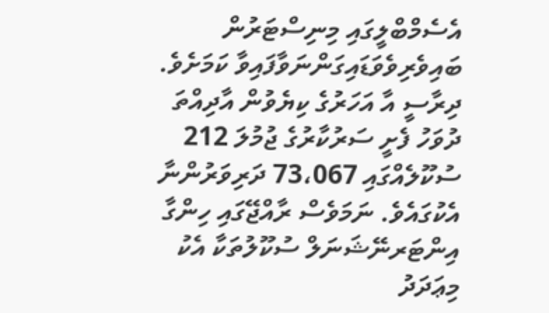އެސެމްބްލީގައި މިނިސްޓަރުން ބައިވެރިވެވަޑައިގަންނަވާފައިވާ ކަމަށެވެ.
ދިރާސީ އާ އަހަރުގެ ކިޔެވުން އާދިއްތަ ދުވަހު ފެށީ ސަރުކާރުގެ ޖުމުލަ 212 ސުކޫލެއްގައި 73،067 ދަރިވަރުންނާ އެކުގައެވެ. ނަމަވެސް ރާއްޖޭގައި ހިންގާ އިންޓަރނޭޝަނަލް ސުކޫލުތަކާ އެކު މިޢަދަދު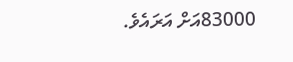83000އަށް އަރައެވެ.